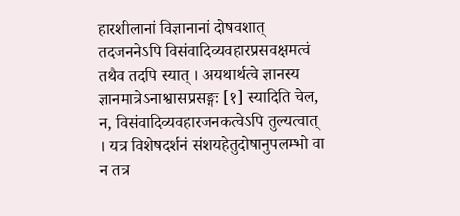हारशीलानां विज्ञानानां दोषवशात् तदजननेऽपि विसंवादिव्यवहारप्रसवक्षमत्वं तथैव तदपि स्यात् । अयथार्थत्वे ज्ञानस्य ज्ञानमात्रेऽनाश्वासप्रसङ्गः [१] स्यादिति चेल, न, विसंवादिव्यवहारजनकत्वेऽपि तुल्यत्वात् । यत्र विशेषदर्शनं संशयहेतुदोषानुपलम्भो वा न तत्र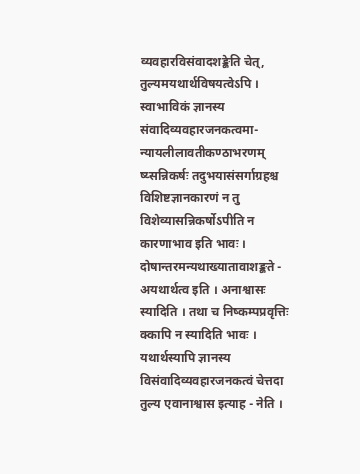व्यवहारविसंवादशङ्केति चेत्, तुल्यमयथार्थविषयत्वेऽपि । स्वाभाविकं ज्ञानस्य संवादिव्यवहारजनकत्वमा-
न्यायलीलावतीकण्ठाभरणम्
ष्य्सन्निकर्षः तदुभयासंसर्गाग्रहश्च विशिष्टज्ञानकारणं न तु विशेव्यासन्निकर्षोऽपीति न कारणाभाव इति भावः । दोषान्तरमन्यथाख्यातावाशङ्कते - अयथार्थत्व इति । अनाश्वासः स्यादिति । तथा च निष्कम्पप्रवृत्तिः क्कापि न स्यादिति भावः । यथार्थस्यापि ज्ञानस्य विसंवादिव्यवहारजनकत्वं चेत्तदा तुल्य एवानाश्वास इत्याह - नेति ।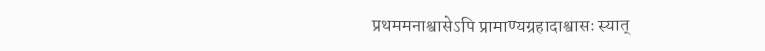प्रथममनाश्वासेऽपि प्रामाण्यग्रहादाश्वासः स्यात्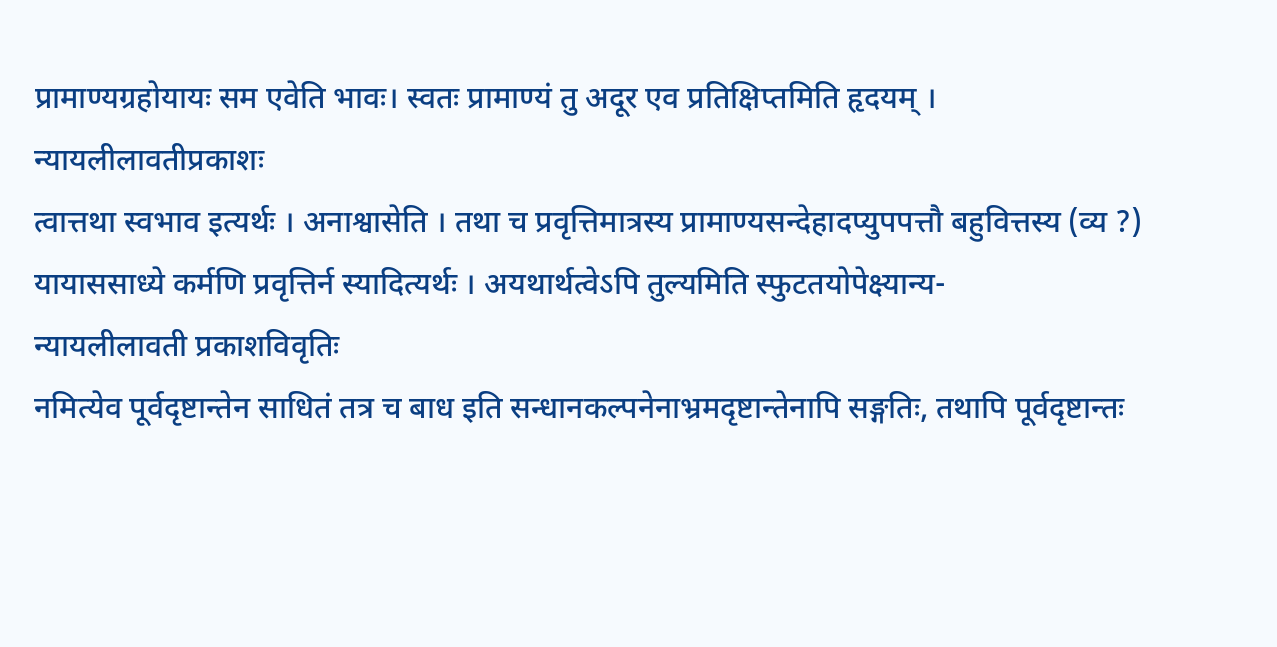प्रामाण्यग्रहोयायः सम एवेति भावः। स्वतः प्रामाण्यं तु अदूर एव प्रतिक्षिप्तमिति हृदयम् ।
न्यायलीलावतीप्रकाशः
त्वात्तथा स्वभाव इत्यर्थः । अनाश्वासेति । तथा च प्रवृत्तिमात्रस्य प्रामाण्यसन्देहादप्युपपत्तौ बहुवित्तस्य (व्य ?) यायाससाध्ये कर्मणि प्रवृत्तिर्न स्यादित्यर्थः । अयथार्थत्वेऽपि तुल्यमिति स्फुटतयोपेक्ष्यान्य-
न्यायलीलावती प्रकाशविवृतिः
नमित्येव पूर्वदृष्टान्तेन साधितं तत्र च बाध इति सन्धानकल्पनेनाभ्रमदृष्टान्तेनापि सङ्गतिः, तथापि पूर्वदृष्टान्तः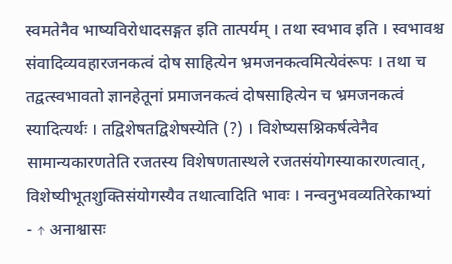स्वमतेनैव भाष्यविरोधादसङ्गत इति तात्पर्यम् । तथा स्वभाव इति । स्वभावश्च संवादिव्यवहारजनकत्वं दोष साहित्येन भ्रमजनकत्वमित्येवंरूपः । तथा च तद्वत्स्वभावतो ज्ञानहेतूनां प्रमाजनकत्वं दोषसाहित्येन च भ्रमजनकत्वं स्यादित्यर्थः । तद्विशेषतद्विशेषस्येति (?) । विशेष्यसश्निकर्षत्वेनैव सामान्यकारणतेति रजतस्य विशेषणतास्थले रजतसंयोगस्याकारणत्वात्, विशेष्यीभूतशुक्तिसंयोगस्यैव तथात्वादिति भावः । नन्वनुभवव्यतिरेकाभ्यां
- ↑ अनाश्वासः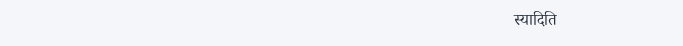स्यादिति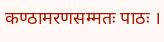कण्ठामरणसम्मतः पाठः ।